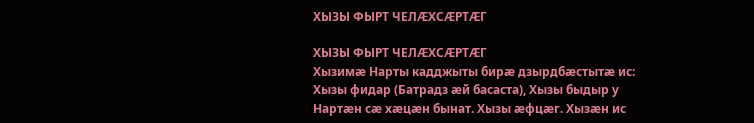ХЫЗЫ ФЫРТ ЧЕЛÆХСÆРТÆГ

ХЫЗЫ ФЫРТ ЧЕЛÆХСÆРТÆГ
Хызимæ Нарты кадджыты бирæ дзырдбæстытæ ис: Хызы фидар (Батрадз æй басаста), Хызы быдыр у Нартæн сæ хæцæн бынат. Хызы æфцæг. Хызæн ис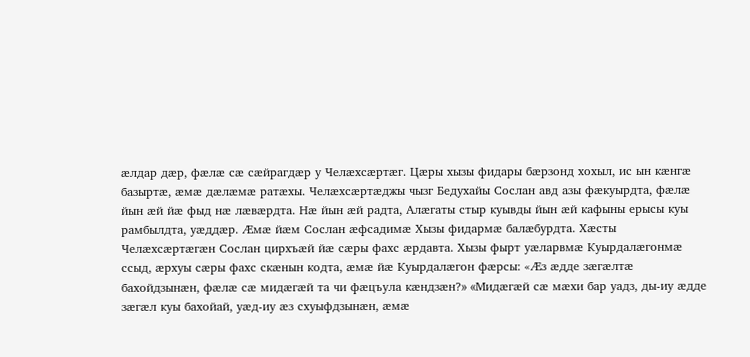æлдар дæр, фæлæ сæ сæйрагдæр у Челæхсæртæг. Цæры хызы фидары бæрзонд хохыл, ис ын кæнгæ базыртæ, æмæ дæлæмæ ратæхы. Челæхсæртæджы чызг Бедухайы Сослан авд азы фæкуырдта, фæлæ йын æй йæ фыд нæ лæвæрдта. Нæ йын æй радта, Алæгаты стыр куывды йын æй кафыны ерысы куы рамбылдта, уæддæр. Æмæ йæм Сослан æфсадимæ Хызы фидармæ балæбурдта. Хæсты Челæхсæртæгæн Сослан цирхъæй йæ сæры фахс æрдавта. Хызы фырт уæларвмæ Куырдалæгонмæ ссыд, æрхуы сæры фахс скæнын кодта, æмæ йæ Куырдалæгон фæрсы: «Æз æдде зæгæлтæ бахойдзынæн, фæлæ сæ мидæгæй та чи фæцъула кæндзæн?» «Мидæгæй сæ мæхи бар уадз, ды-иу æдде зæгæл куы бахойай, уæд-иу æз схуыфдзынæн, æмæ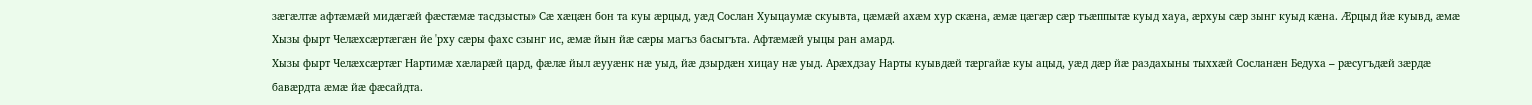зæгæлтæ афтæмæй мидæгæй фæстæмæ тасдзысты» Сæ хæцæн бон та куы æрцыд, уæд Сослан Хуыцаумæ скуывта, цæмæй ахæм хур скæна, æмæ цæгæр сæр тъæппытæ куыд хауа, æрхуы сæр зынг куыд кæна. Æрцыд йæ куывд, æмæ Хызы фырт Челæхсæртæгæн йе 'рху сæры фахс сзынг ис, æмæ йын йæ сæры магъз басыгъта. Афтæмæй уыцы ран амард.
Хызы фырт Челæхсæртæг Нартимæ хæларæй цард, фæлæ йыл æууæнк нæ уыд, йæ дзырдæн хицау нæ уыд. Арæхдзау Нарты куывдæй тæргайæ куы ацыд, уæд дæр йæ раздахыны тыххæй Сосланæн Бедуха – рæсугъдæй зæрдæ бавæрдта æмæ йæ фæсайдта.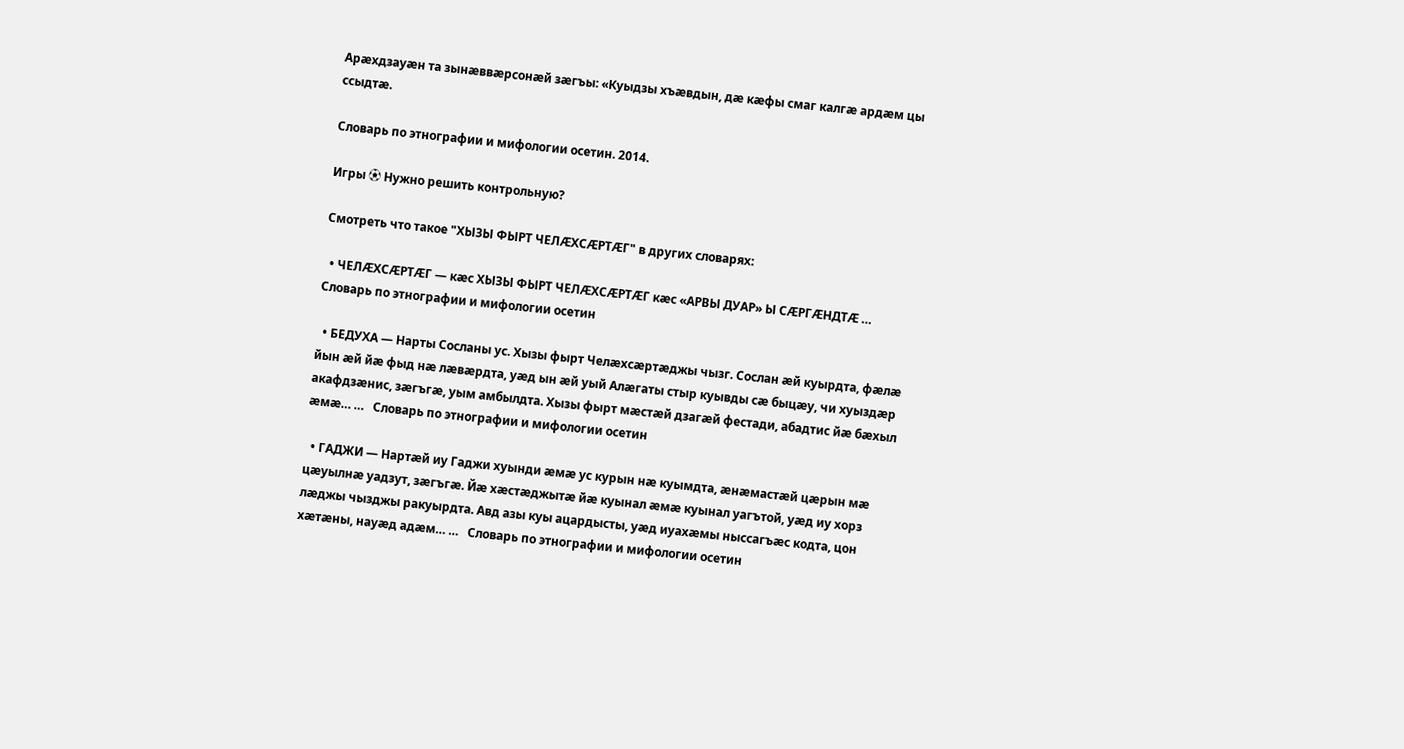Арæхдзауæн та зынæввæрсонæй зæгъы: «Куыдзы хъæвдын, дæ кæфы смаг калгæ ардæм цы ссыдтæ.

Словарь по этнографии и мифологии осетин. 2014.

Игры ⚽ Нужно решить контрольную?

Смотреть что такое "ХЫЗЫ ФЫРТ ЧЕЛÆХСÆРТÆГ" в других словарях:

  • ЧЕЛÆХСÆРТÆГ — кæс ХЫЗЫ ФЫРТ ЧЕЛÆХСÆРТÆГ кæс «АРВЫ ДУАР» Ы СÆРГÆНДТÆ …   Словарь по этнографии и мифологии осетин

  • БЕДУХА — Нарты Сосланы ус. Хызы фырт Челæхсæртæджы чызг. Сослан æй куырдта, фæлæ йын æй йæ фыд нæ лæвæрдта, уæд ын æй уый Алæгаты стыр куывды сæ быцæу, чи хуыздæр акафдзæнис, зæгъгæ, уым амбылдта. Хызы фырт мæстæй дзагæй фестади, абадтис йæ бæхыл æмæ… …   Словарь по этнографии и мифологии осетин

  • ГАДЖИ — Нартæй иу Гаджи хуынди æмæ ус курын нæ куымдта, æнæмастæй цæрын мæ цæуылнæ уадзут, зæгъгæ. Йæ хæстæджытæ йæ куынал æмæ куынал уагътой, уæд иу хорз лæджы чызджы ракуырдта. Авд азы куы ацардысты, уæд иуахæмы ныссагъæс кодта, цон хæтæны, науæд адæм… …   Словарь по этнографии и мифологии осетин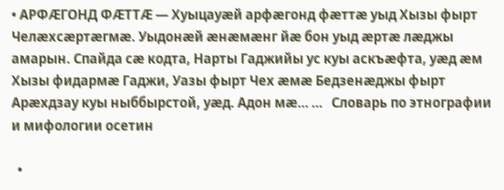• АРФÆГОНД ФÆТТÆ — Хуыцауæй арфæгонд фæттæ уыд Хызы фырт Челæхсæртæгмæ. Уыдонæй æнæмæнг йæ бон уыд æртæ лæджы амарын. Спайда сæ кодта, Нарты Гаджийы ус куы аскъæфта, уæд æм Хызы фидармæ Гаджи, Уазы фырт Чех æмæ Бедзенæджы фырт Арæхдзау куы ныббырстой, уæд. Адон мæ… …   Словарь по этнографии и мифологии осетин

  •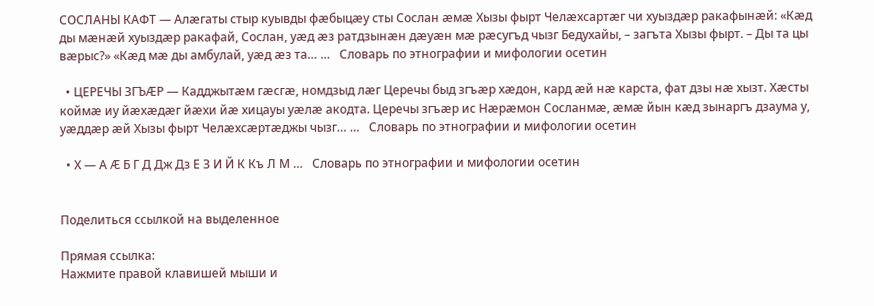СОСЛАНЫ КАФТ — Алæгаты стыр куывды фæбыцæу сты Сослан æмæ Хызы фырт Челæхсартæг чи хуыздæр ракафынæй: «Кæд ды мæнæй хуыздæр ракафай, Сослан, уæд æз ратдзынæн дæуæн мæ рæсугъд чызг Бедухайы, – загъта Хызы фырт. – Ды та цы вæрыс?» «Кæд мæ ды амбулай, уæд æз та… …   Словарь по этнографии и мифологии осетин

  • ЦЕРЕЧЫ ЗГЪÆР — Кадджытæм гæсгæ, номдзыд лæг Церечы быд згъæр хæдон, кард æй нæ карста, фат дзы нæ хызт. Хæсты коймæ иу йæхæдæг йæхи йæ хицауы уæлæ акодта. Церечы згъæр ис Нæрæмон Сосланмæ, æмæ йын кæд зынаргъ дзаума у, уæддæр æй Хызы фырт Челæхсæртæджы чызг… …   Словарь по этнографии и мифологии осетин

  • Х — А Æ Б Г Д Дж Дз Е З И Й К Къ Л М …   Словарь по этнографии и мифологии осетин


Поделиться ссылкой на выделенное

Прямая ссылка:
Нажмите правой клавишей мыши и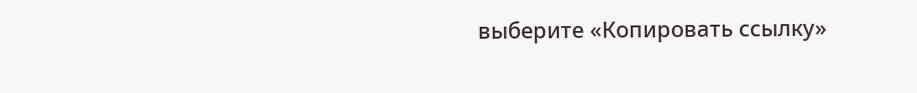выберите «Копировать ссылку»